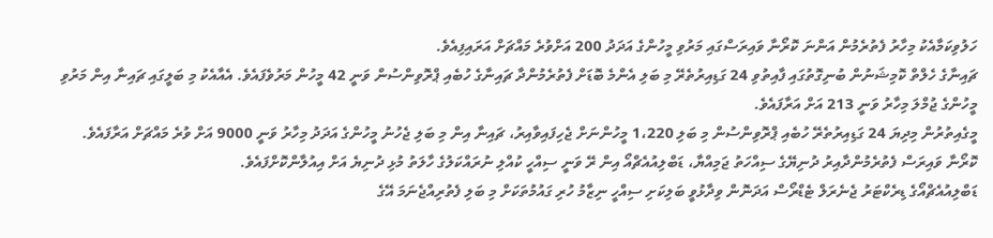ހަލުވިކަމާއެކު މިހާރު ފެތުރެމުން އަންނަ ކޮރޯނާ ވައިރަސްގައި މަރުވި މީހުންގެ އަދަދު 200 އަށްވުރެ މައްޗަށް އަރައިފިއެވެ.
ޗައިނާގެ ހެލްތް ކޮމިޝަނުން ބުނިގޮތުގައި ފާއިތުވި 24 ގަޑިއިރުތެރޭ މި ބަލި އެންމެ ބޮޑަށް ފެތުރެމުންދާ ޗައިނާގެ ހުބެއި ޕްރޮވިންސުން ވަނީ 42 މީހުން މަރުވެފައެވެ. އެއާއެކު މި ބަލީގައި ޗައިނާ އިން މަރުވި މީހުންގެ ޖުމްލަ މިހާރު ވަނީ 213 އަށް އަރާފައެވެ.
މީގެއިތުރުން މިދިޔަ 24 ގަޑިއިރުތެރޭ ހުބެއި ޕްރޮވިންސުން މި ބަލި 1،220 މީހުންނަށް ޖެހިފައިވާއިރު، ޗައިނާ އިން މި ބަލި ޖެހުނު މީހުންގެ އަދަދު މިހާރު ވަނީ 9000 އަށް ވުރެ މައްޗަށް އަރާފައެވެ.
ކޮރޯނާ ވައިރަސް ފެތުރެމުންދާއިރު ދުނިޔޭގެ ސިއްހަތު ޖަމިއްޔާ، ޑަބްލިއުއެޗްއޯ އިން ރޭ ވަނީ ސިއްހީ ކުއްލި ނުރައްކަލުގެ ހާލަތު މުޅި ދުނިޔެ އަށް އިއުލާންކޮށްފައެވެ.
ޑަބްލިއުއެޗްއޯގެ ޑިރެކްޓަރު ޖެނެރަލް ޓެޑްރޯސް އަދަނޮން ވިދާޅުވީ ބަލިކަށި ސިއްހީ ނިޒާމު ހުރި ގައުމުތަކަށް މި ބަލި ފެތުރިއްޖެނަމަ އޭގެ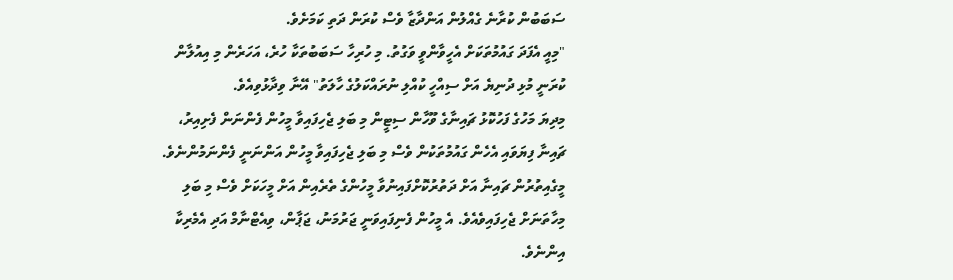ސަބަބުން ކުރާނެ ގެއްލުން އަންދާޒާ ވެސް ކުރަން ދަތި ކަމަށެވެ.
"މިއީ އެފަދަ ގައުމުތަކަށް އެހީވާންވީ ވަގުތު. މި ހުރިހާ ސަބަބުތަކާ ހުރެ، އަހަރެން މި އިއުލާން ކުރަނީ މުޅި ދުނިޔެ އަށް ސިއްހީ ކުއްލި ނުރައްކަލުގެ ހާލަތު" އޭނާ ވިދާޅުވިއެވެ.
މިދިޔަ މަހުގެ ފަހުކޮޅު ޗައިނާގެ ވޫހާން ސިޓީން މި ބަލި ޖެހިފައިވާ މީހުން ފެންނަން ފެށިއިރު، ޗައިނާ ފިޔަވައި އެހެން ގައުމުތަކުން ވެސް މި ބަލި ޖެހިފައިވާ މީހުން އަންނަނީ ފެންނަމުންނެވެ.
މީގެއިތުރުން ޗައިނާ އަށް ދަތުރުކޮށްފައިނުވާ މީހުންގެ ތެރެއިން އަށް މީހަކަށް ވެސް މި ބަލި މިހާތަނަށް ޖެހިފައިވެއެވެ. އެ މީހުން ފެނިފައިވަނީ ޖަރުމަނު، ޖަޕާން، ވިއެޓްނާމް އަދި އެމެރިކާ އިންނެވެ.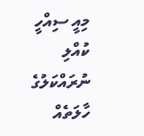މިއީ ސިއްހީ ކުއްލި ނުރައްކަލުގެ ހާލަތެއް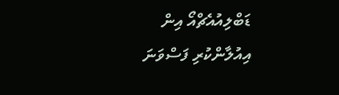ޑަބްލިއުއެޗްއޯ އިން އިއުލާންކުރި ފަސްވަނަ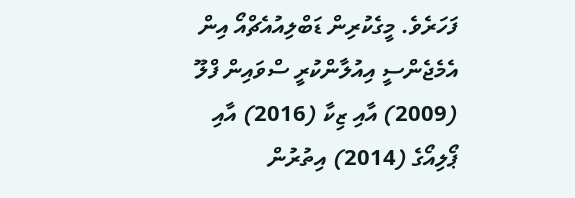ފަހަރެވެ. މީގެކުރިން ޑަބްލިއުއެޗްއޯ އިން އެމެޖެންސީ އިއުލާންކުރީ ސްވައިން ފްލޫ (2009) އާއި ޒިކާ (2016) އާއި ޕޯލިއޯގެ (2014) އިތުރުން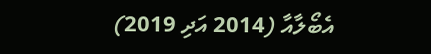އެބޯލާއާ (2014 އަދި 2019)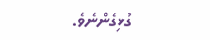ގުޅިގެންނެވެ.